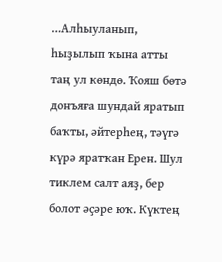…Алһыуланып, һыҙылып ҡына атты таң ул көндө. Ҡояш бөтә донъяға шундай яратып баҡты, әйтерһең, тәүгә күрә яратҡан Ерен. Шул тиклем салт аяҙ, бер болот әҫәре юҡ. Күктең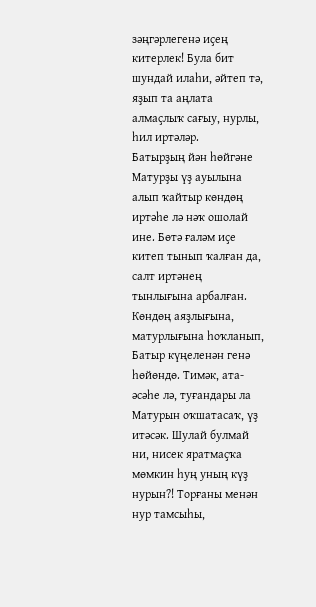зәңгәрлегенә иҫең китерлек! Була бит шундай илаһи, әйтеп тә, яҙып та аңлата алмаҫлыҡ сағыу, нурлы, һил иртәләр.
Батырҙың йән һөйгәне Матурҙы үҙ ауылына алып ҡайтыр көндөң иртәһе лә нәҡ ошолай ине. Бөтә ғаләм иҫе китеп тынып ҡалған да, салт иртәнең тынлығына арбалған. Көндөң аяҙлығына, матурлығына һоҡланып, Батыр күңеленән генә һөйөндө. Тимәк, ата-әсәһе лә, туғандары ла Матурын оҡшатасаҡ, үҙ итәсәк. Шулай булмай ни, нисек яратмаҫҡа мөмкин һуң уның күҙ нурын?! Торғаны менән нур тамсыһы,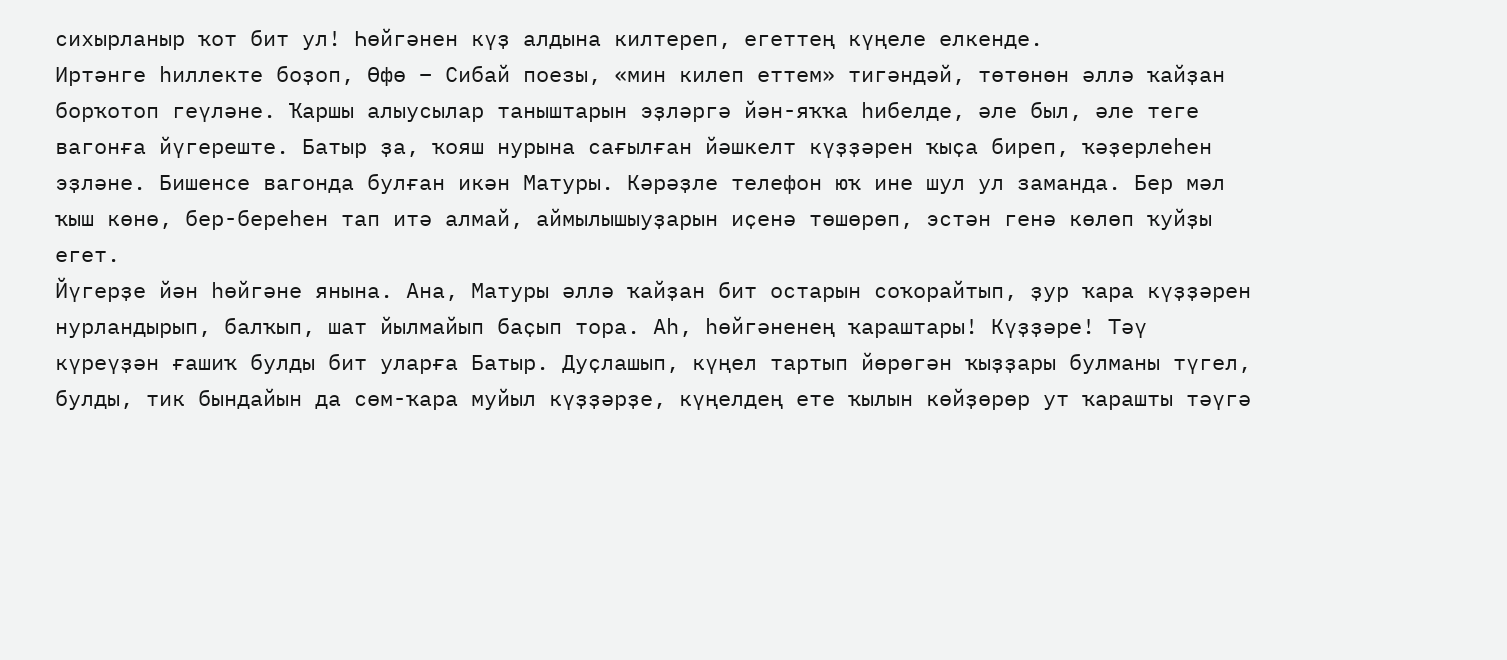сихырланыр ҡот бит ул! Һөйгәнен күҙ алдына килтереп, егеттең күңеле елкенде.
Иртәнге һиллекте боҙоп, Өфө – Сибай поезы, «мин килеп еттем» тигәндәй, төтөнөн әллә ҡайҙан борҡотоп геүләне. Ҡаршы алыусылар таныштарын эҙләргә йән-яҡҡа һибелде, әле был, әле теге вагонға йүгереште. Батыр ҙа, ҡояш нурына сағылған йәшкелт күҙҙәрен ҡыҫа биреп, ҡәҙерлеһен эҙләне. Бишенсе вагонда булған икән Матуры. Кәрәҙле телефон юҡ ине шул ул заманда. Бер мәл ҡыш көнө, бер-береһен тап итә алмай, аймылышыуҙарын иҫенә төшөрөп, эстән генә көлөп ҡуйҙы егет.
Йүгерҙе йән һөйгәне янына. Ана, Матуры әллә ҡайҙан бит остарын соҡорайтып, ҙур ҡара күҙҙәрен нурландырып, балҡып, шат йылмайып баҫып тора. Аһ, һөйгәненең ҡараштары! Күҙҙәре! Тәү күреүҙән ғашиҡ булды бит уларға Батыр. Дуҫлашып, күңел тартып йөрөгән ҡыҙҙары булманы түгел, булды, тик бындайын да сөм-ҡара муйыл күҙҙәрҙе, күңелдең ете ҡылын көйҙөрөр ут ҡарашты тәүгә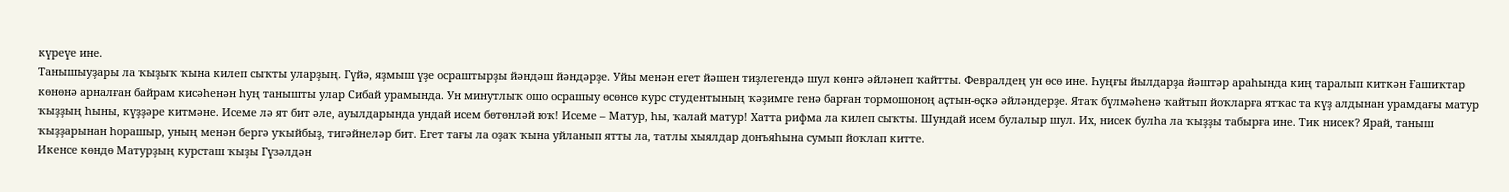күреүе ине.
Танышыуҙары ла ҡыҙыҡ ҡына килеп сыҡты уларҙың. Гүйә, яҙмыш үҙе осраштырҙы йәндәш йәндәрҙе. Уйы менән егет йәшен тиҙлегендә шул көнгә әйләнеп ҡайтты. Февралдең ун өсө ине. Һуңғы йылдарҙа йәштәр араһында киң таралып киткән Ғашиҡтар көнөнә арналған байрам кисәһенән һуң танышты улар Сибай урамында. Ун минутлыҡ ошо осрашыу өсөнсө курс студентының ҡәҙимге генә барған тормошоноң аҫтын-өҫкә әйләндерҙе. Ятаҡ бүлмәһенә ҡайтып йоҡларға ятҡас та күҙ алдынан урамдағы матур ҡыҙҙың һыны, күҙҙәре китмәне. Исеме лә ят бит әле, ауылдарында ундай исем бөтөнләй юҡ! Исеме – Матур, һы, ҡалай матур! Хатта рифма ла килеп сыҡты. Шундай исем булалыр шул. Их, нисек булһа ла ҡыҙҙы табырға ине. Тик нисек? Ярай, таныш ҡыҙҙарынан һорашыр, уның менән бергә уҡыйбыҙ, тигәйнеләр бит. Егет тағы ла оҙаҡ ҡына уйланып ятты ла, татлы хыялдар донъяһына сумып йоҡлап китте.
Икенсе көндө Матурҙың курсташ ҡыҙы Гүзәлдән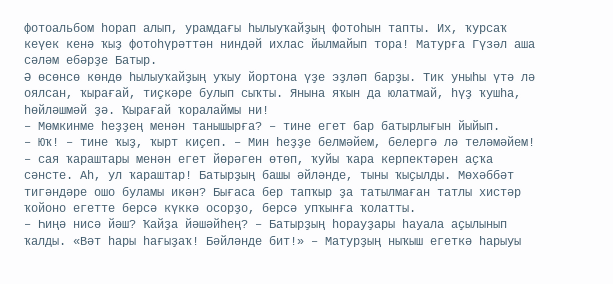фотоальбом һорап алып, урамдағы һылыуҡайҙың фотоһын тапты. Их, ҡурсаҡ кеүек кенә ҡыҙ фотоһүрәттән ниндәй ихлас йылмайып тора! Матурға Гүзәл аша сәләм ебәрҙе Батыр.
Ә өсөнсө көндө һылыуҡайҙың уҡыу йортона үҙе эҙләп барҙы. Тик уныһы үтә лә оялсан, ҡырағай, тиҫкәре булып сыҡты. Янына яҡын да юлатмай, һүҙ ҡушһа, һөйләшмәй ҙә. Ҡырағай ҡоралаймы ни!
– Мөмкинме һеҙҙең менән танышырға? – тине егет бар батырлығын йыйып.
– Юҡ! – тине ҡыҙ, ҡырт киҫеп. – Мин һеҙҙе белмәйем, белергә лә теләмәйем! – сая ҡараштары менән егет йөрәген өтөп, ҡуйы ҡара керпектәрен аҫҡа сәнсте. Аһ, ул ҡараштар! Батырҙың башы әйләнде, тыны ҡыҫылды. Мөхәббәт тигәндәре ошо буламы икән? Бығаса бер тапҡыр ҙа татылмаған татлы хистәр ҡойоно егетте берсә күккә осорҙо, берсә упҡынға ҡолатты.
– Һиңә нисә йәш? Ҡайҙа йәшәйһең? – Батырҙың һорауҙары һауала аҫылынып ҡалды. «Вәт һары һағыҙаҡ! Бәйләнде бит!» – Матурҙың ныҡыш егеткә һарыуы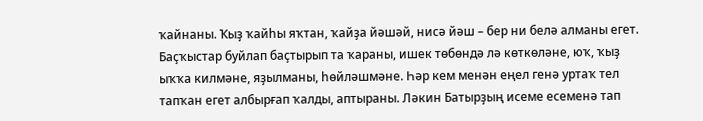ҡайнаны. Ҡыҙ ҡайһы яҡтан, ҡайҙа йәшәй, нисә йәш – бер ни белә алманы егет. Баҫҡыстар буйлап баҫтырып та ҡараны, ишек төбөндә лә көткөләне, юҡ, ҡыҙ ыҡҡа килмәне, яҙылманы, һөйләшмәне. Һәр кем менән еңел генә уртаҡ тел тапҡан егет албырғап ҡалды, аптыраны. Ләкин Батырҙың исеме есеменә тап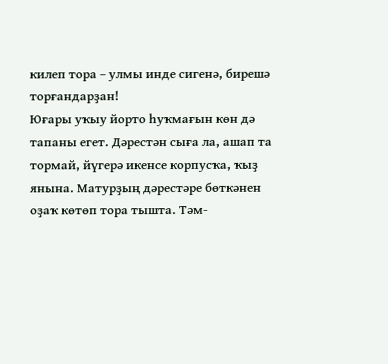килеп тора – улмы инде сигенә, бирешә торғандарҙан!
Юғары уҡыу йорто һуҡмағын көн дә тапаны егет. Дәрестән сыға ла, ашап та тормай, йүгерә икенсе корпусҡа, ҡыҙ янына. Матурҙың дәрестәре бөткәнен оҙаҡ көтөп тора тышта. Тәм-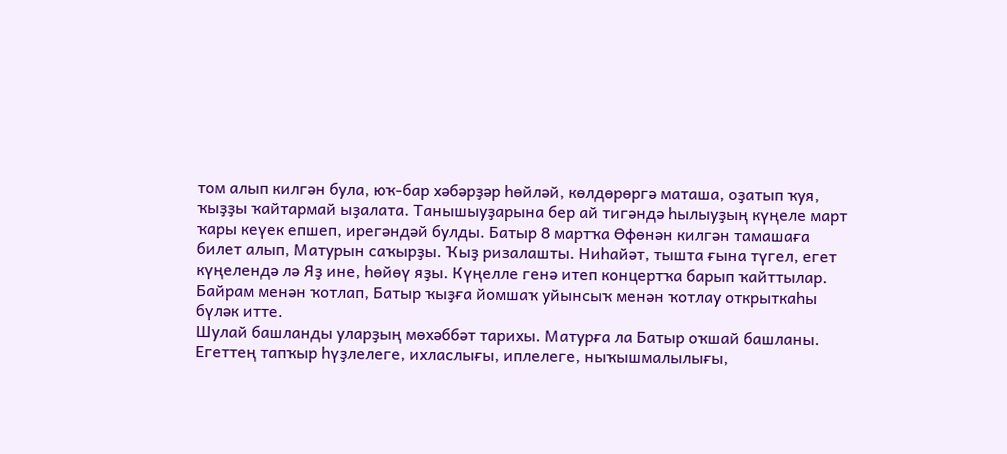том алып килгән була, юҡ-бар хәбәрҙәр һөйләй, көлдөрөргә маташа, оҙатып ҡуя, ҡыҙҙы ҡайтармай ыҙалата. Танышыуҙарына бер ай тигәндә һылыуҙың күңеле март ҡары кеүек епшеп, ирегәндәй булды. Батыр 8 мартҡа Өфөнән килгән тамашаға билет алып, Матурын саҡырҙы. Ҡыҙ ризалашты. Ниһайәт, тышта ғына түгел, егет күңелендә лә Яҙ ине, һөйөү яҙы. Күңелле генә итеп концертҡа барып ҡайттылар. Байрам менән ҡотлап, Батыр ҡыҙға йомшаҡ уйынсыҡ менән ҡотлау открыткаһы бүләк итте.
Шулай башланды уларҙың мөхәббәт тарихы. Матурға ла Батыр оҡшай башланы. Егеттең тапҡыр һүҙлелеге, ихласлығы, иплелеге, ныҡышмалылығы,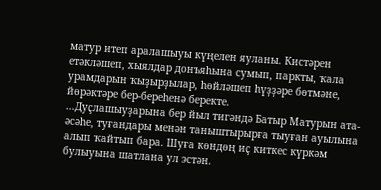матур итеп аралашыуы күңелен яуланы. Кистәрен етәкләшеп, хыялдар донъяһына сумып, паркты, ҡала урамдарын ҡыҙырҙылар, һөйләшеп һүҙҙәре бөтмәне, йөрәктәре бер-береһенә беректе.
…Дуҫлашыуҙарына бер йыл тигәндә Батыр Матурын ата-әсәһе, туғандары менән таныштырырға тыуған ауылына алып ҡайтып бара. Шуға көндөң иҫ киткес күркәм булыуына шатлана ул эстән.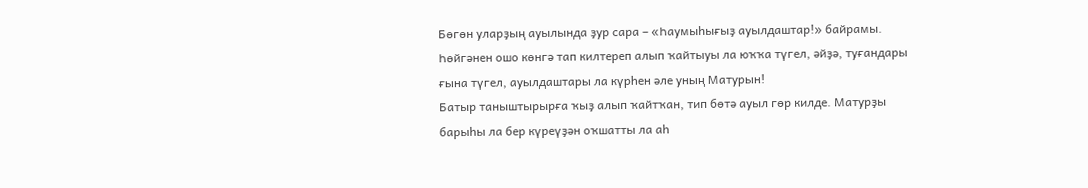Бөгөн уларҙың ауылында ҙур сара – «Һаумыһығыҙ ауылдаштар!» байрамы. Һөйгәнен ошо көнгә тап килтереп алып ҡайтыуы ла юҡҡа түгел, әйҙә, туғандары ғына түгел, ауылдаштары ла күрһен әле уның Матурын!
Батыр таныштырырға ҡыҙ алып ҡайтҡан, тип бөтә ауыл гөр килде. Матурҙы барыһы ла бер күреүҙән оҡшатты ла аһ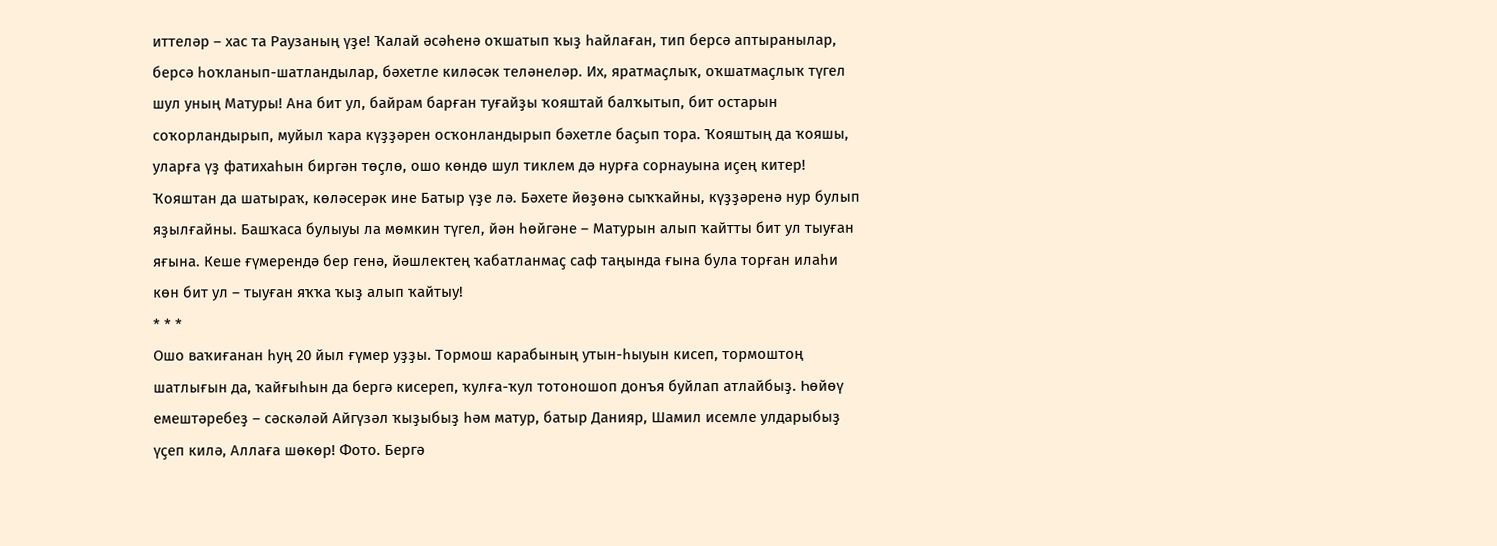иттеләр – хас та Раузаның үҙе! Ҡалай әсәһенә оҡшатып ҡыҙ һайлаған, тип берсә аптыранылар, берсә һоҡланып-шатландылар, бәхетле киләсәк теләнеләр. Их, яратмаҫлыҡ, оҡшатмаҫлыҡ түгел шул уның Матуры! Ана бит ул, байрам барған туғайҙы ҡояштай балҡытып, бит остарын соҡорландырып, муйыл ҡара күҙҙәрен осҡонландырып бәхетле баҫып тора. Ҡояштың да ҡояшы, уларға үҙ фатихаһын биргән төҫлө, ошо көндө шул тиклем дә нурға сорнауына иҫең китер! Ҡояштан да шатыраҡ, көләсерәк ине Батыр үҙе лә. Бәхете йөҙөнә сыҡҡайны, күҙҙәренә нур булып яҙылғайны. Башҡаса булыуы ла мөмкин түгел, йән һөйгәне – Матурын алып ҡайтты бит ул тыуған яғына. Кеше ғүмерендә бер генә, йәшлектең ҡабатланмаҫ саф таңында ғына була торған илаһи көн бит ул – тыуған яҡҡа ҡыҙ алып ҡайтыу!
* * *
Ошо ваҡиғанан һуң 20 йыл ғүмер уҙҙы. Тормош карабының утын-һыуын кисеп, тормоштоң шатлығын да, ҡайғыһын да бергә кисереп, ҡулға-ҡул тотоношоп донъя буйлап атлайбыҙ. Һөйөү емештәребеҙ – сәскәләй Айгүзәл ҡыҙыбыҙ һәм матур, батыр Данияр, Шамил исемле улдарыбыҙ үҫеп килә, Аллаға шөкөр! Фото. Бергә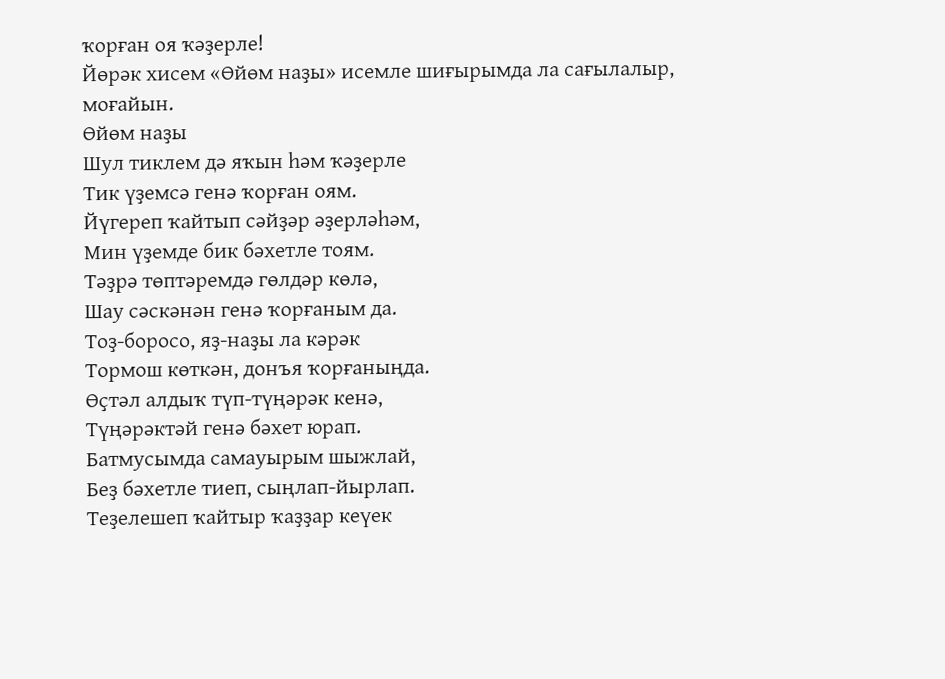ҡорған оя ҡәҙерле!
Йөрәк хисем «Өйөм наҙы» исемле шиғырымда ла сағылалыр, моғайын.
Өйөм наҙы
Шул тиклем дә яҡын һәм ҡәҙерле
Тик үҙемсә генә ҡорған оям.
Йүгереп ҡайтып сәйҙәр әҙерләһәм,
Мин үҙемде бик бәхетле тоям.
Тәҙрә төптәремдә гөлдәр көлә,
Шау сәскәнән генә ҡорғаным да.
Тоҙ-боросо, яҙ-наҙы ла кәрәк
Тормош көткән, донъя ҡорғаныңда.
Өҫтәл алдыҡ түп-түңәрәк кенә,
Түңәрәктәй генә бәхет юрап.
Батмусымда самауырым шыжлай,
Беҙ бәхетле тиеп, сыңлап-йырлап.
Теҙелешеп ҡайтыр ҡаҙҙар кеүек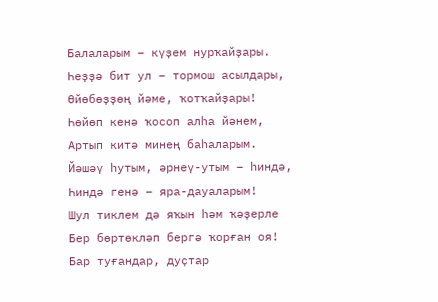Балаларым – күҙем нурҡайҙары.
Һеҙҙә бит ул – тормош асылдары,
Өйөбөҙҙөң йәме, ҡотҡайҙары!
Һөйөп кенә ҡосоп алһа йәнем,
Артып китә минең баһаларым.
Йәшәү һутым, әрнеү-утым – һиндә,
Һиндә генә – яра-дауаларым!
Шул тиклем дә яҡын һәм ҡәҙерле
Бер бөртөкләп бергә ҡорған оя!
Бар туғандар, дуҫтар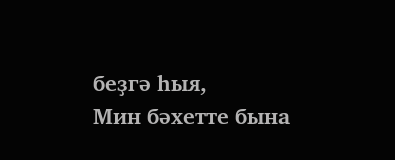беҙгә һыя,
Мин бәхетте бына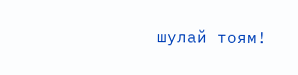шулай тоям!